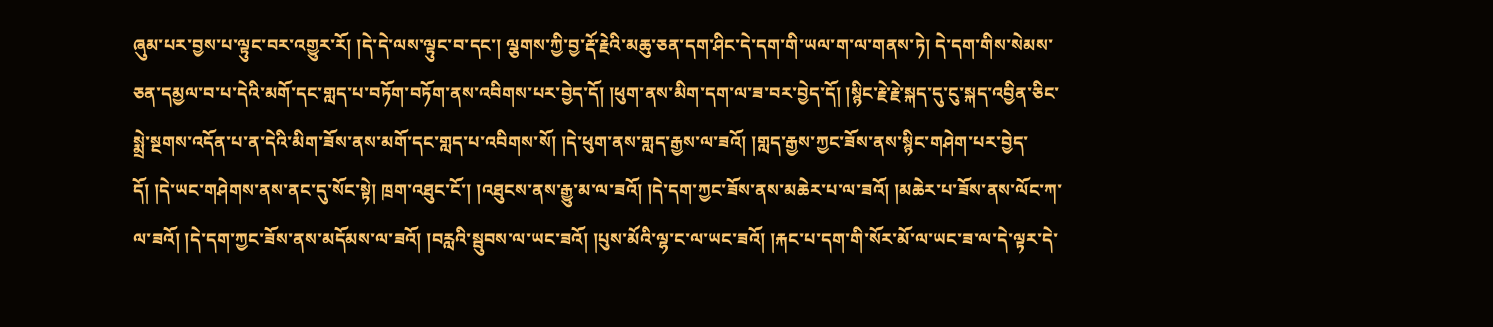ཞུམ་པར་བྱས་པ་ལྟུང་བར་འགྱུར་རོ། །དེ་དེ་ལས་ལྟུང་བ་དང་། ལྕགས་ཀྱི་བྱ་རྡོ་རྗེའི་མཆུ་ཅན་དག་ཤིང་དེ་དག་གི་ཡལ་ག་ལ་གནས་ཏེ། དེ་དག་གིས་སེམས་ཅན་དམྱལ་བ་པ་དེའི་མགོ་དང་གླད་པ་བཏོག་བཏོག་ནས་འབིགས་པར་བྱེད་དོ། །ཕུག་ནས་མིག་དག་ལ་ཟ་བར་བྱེད་དོ། །སྙིང་རྗེ་རྗེ་སྐད་དུ་ངུ་སྐད་འབྱིན་ཅིང་སྨྲེ་སྔགས་འདོན་པ་ན་དེའི་མིག་ཟོས་ནས་མགོ་དང་གླད་པ་འབིགས་སོ། །དེ་ཕུག་ནས་གླད་རྒྱས་ལ་ཟའོ། །གླད་རྒྱས་ཀྱང་ཟོས་ནས་སྙིང་གཤེག་པར་བྱེད་དོ། །དེ་ཡང་གཤེགས་ནས་ནང་དུ་སོང་སྟེ། ཁྲག་འཐུང་ངོ་། །འཐུངས་ནས་རྒྱུ་མ་ལ་ཟའོ། །དེ་དག་ཀྱང་ཟོས་ནས་མཆེར་པ་ལ་ཟའོ། །མཆེར་པ་ཟོས་ནས་ལོང་ཀ་ལ་ཟའོ། །དེ་དག་ཀྱང་ཟོས་ནས་མདོམས་ལ་ཟའོ། །བརླའི་སྦུབས་ལ་ཡང་ཟའོ། །པུས་མོའི་ལྷ་ང་ལ་ཡང་ཟའོ། །རྐང་པ་དག་གི་སོར་མོ་ལ་ཡང་ཟ་ལ་དེ་ལྟར་དེ་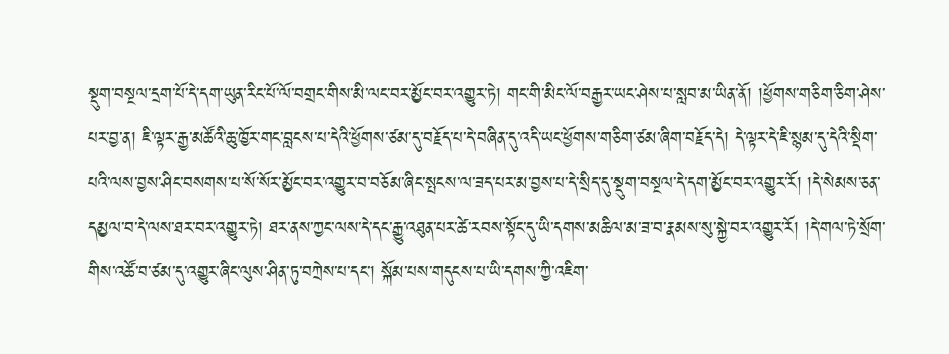སྡུག་བསྔལ་དྲག་པོ་དེ་དག་ཡུན་རིང་པོ་ལོ་བགྲང་གིས་མི་ལང་བར་མྱོང་བར་འགྱུར་ཏེ། གང་གི་མིང་ལོ་བརྒྱར་ཡང་ཤེས་པ་སླབ་མ་ཡིན་ནོ། །ཕྱོགས་གཅིག་ཅིག་ཤེས་པར་བྱ་ན། ཇི་ལྟར་རྒྱ་མཚོའི་ཆུ་ཁྱོར་གང་བླངས་པ་དེའི་ཕྱོགས་ཙམ་དུ་བརྗོད་པ་དེ་བཞིན་དུ་འདི་ཡང་ཕྱོགས་གཅིག་ཙམ་ཞིག་བརྗོད་དེ། དེ་ལྟར་དེ་ཇི་སྙམ་དུ་དེའི་སྡིག་པའི་ལས་བྱས་ཤིང་བསགས་པ་སོ་སོར་མྱོང་བར་འགྱུར་བ་བཅོམ་ཞིང་སྤངས་ལ་ཟད་པར་མ་བྱས་པ་དེ་སྲིད་དུ་སྡུག་བསྔལ་དེ་དག་མྱོང་བར་འགྱུར་རོ། །དེ་སེམས་ཅན་དམྱལ་བ་དེ་ལས་ཐར་བར་འགྱུར་ཏེ། ཐར་ནས་ཀྱང་ལས་དེ་དང་རྒྱུ་འཐུན་པར་ཚེ་རབས་སྟོང་དུ་ཡི་དགས་མཆིལ་མ་ཟ་བ་རྣམས་སུ་སྐྱེ་བར་འགྱུར་རོ། །དེ་གལ་ཏེ་སྲོག་གིས་འཚོ་བ་ཙམ་དུ་འགྱུར་ཞིང་ལུས་ཤིན་ཏུ་བཀྲེས་པ་དང་། སྐོམ་པས་གདུངས་པ་ཡི་དགས་ཀྱི་འཇིག་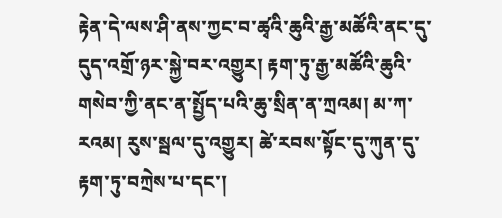རྟེན་དེ་ལས་ཤི་ནས་ཀྱང་བ་ཚྭའི་ཆུའི་རྒྱ་མཚོའི་ནང་དུ་དུད་འགྲོ་ཉར་སྐྱེ་བར་འགྱུར། རྟག་ཏུ་རྒྱ་མཚོའི་ཆུའི་གསེབ་ཀྱི་ནང་ན་སྤྱོད་པའི་ཆུ་སྲིན་ན་ཀྲའམ། མ་ཀ་རའམ། རུས་སྦལ་དུ་འགྱུར། ཚེ་རབས་སྟོང་དུ་ཀུན་དུ་རྟག་ཏུ་བཀྲེས་པ་དང་།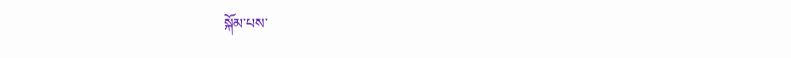སྐོམ་པས་